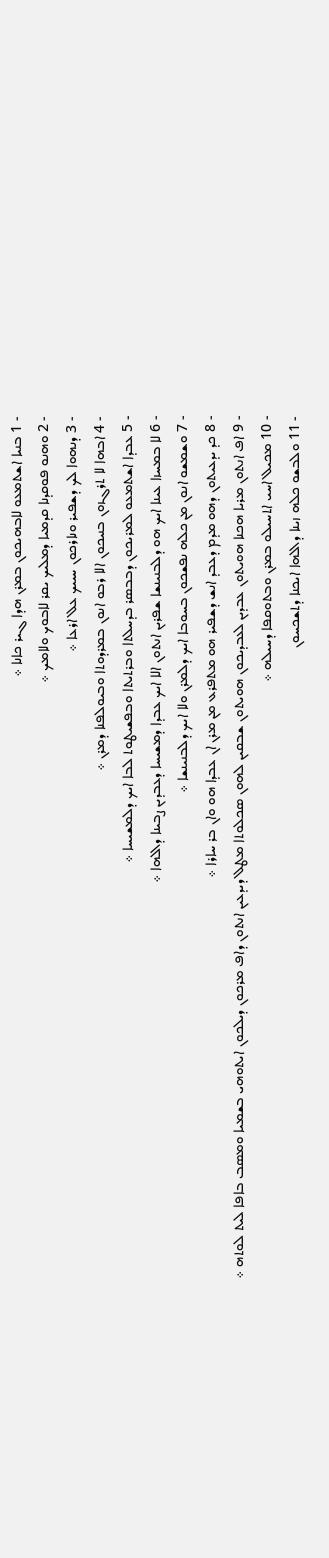- 1 ܒܢܝܐ ܐܫܬܡܥܘ ܠܐܒܗܝܟܘܢ ܒܡܪܢ ܗܕܐ ܓܝܪ ܟܐܢܐ ܀
- 2 ܘܗܢܘ ܦܘܩܕܢܐ ܩܕܡܝܐ ܕܡܠܝܟ ܝܩܪ ܠܐܒܘܟ ܘܠܐܡܟ ܀
- 3 ܕܢܗܘܐ ܠܟ ܕܫܦܝܪ ܘܢܐܪܟܘܢ ܚܝܝܟ ܥܠ ܐܪܥܐ ܀
- 4 ܐܒܗܐ ܠܐ ܬܪܓܙܘܢ ܒܢܝܟܘܢ ܐܠܐ ܪܒܘ ܐܢܘܢ ܒܡܪܕܘܬܐ ܘܒܝܘܠܦܢܐ ܕܡܪܢ ܀
- 5 ܥܒܕܐ ܐܫܬܡܥܘ ܠܡܪܝܟܘܢ ܕܒܒܤܪ ܒܕܚܠܬܐ ܘܒܪܬܝܬܐ ܘܒܦܫܝܛܘܬ ܠܒܐ ܐܝܟ ܕܠܡܫܝܚܐ ܀
- 6 ܠܐ ܒܡܚܙܐ ܥܝܢܐ ܐܝܟ ܗܘ ܕܠܒܢܝܢܫܐ ܫܦܪܝܢ ܐܢܬܘܢ ܐܠܐ ܐܝܟ ܥܒܕܐ ܕܡܫܝܚܐ ܕܥܒܕܝܢ ܨܒܝܢܐ ܕܐܠܗܐ ܀
- 7 ܘܫܡܫܘ ܐܢܘܢ ܡܢ ܟܠܗ ܢܦܫܟܘܢ ܒܚܘܒܐ ܐܝܟ ܕܠܡܪܢ ܘܠܐ ܐܝܟ ܕܠܒܢܝܢܫܐ ܀
- 8 ܟܕ ܝܕܥܝܬܘܢ ܕܗܘ ܡܕܡ ܕܥܒܕ ܐܢܫ ܕܫܦܝܪ ܗܘ ܡܬܦܪܥ ܡܢ ܡܪܢ ܐܢ ܥܒܕܐ ܗܘ ܘܐܢ ܒܪ ܚܐܪܐ ܀
- 9 ܐܦ ܐܢܬܘܢ ܡܪܝܐ ܗܟܢܐ ܗܘܝܬܘܢ ܥܒܕܝܢ ܠܥܒܕܝܟܘܢ ܗܘܝܬܘܢ ܫܒܩܝܢ ܠܗܘܢ ܤܟܠܘܬܐ ܡܛܠ ܕܝܕܥܝܢ ܐܢܬܘܢ ܕܐܦ ܡܪܟܘܢ ܕܝܠܟܘܢ ܐܝܬܘܗܝ ܒܫܡܝܐ ܘܡܤܒ ܒܐܦܐ ܠܝܬ ܠܘܬܗ ܀
- 10 ܡܟܝܠ ܐܚܝ ܐܬܚܝܠܘ ܒܡܪܢ ܘܒܬܘܩܦܐ ܕܚܝܠܗ ܀
- 11 ܘܠܒܫܘ ܟܠܗ ܙܝܢܐ ܕܐܠܗܐ ܐܝܟܢܐ ܕܬܫܟܚܘܢ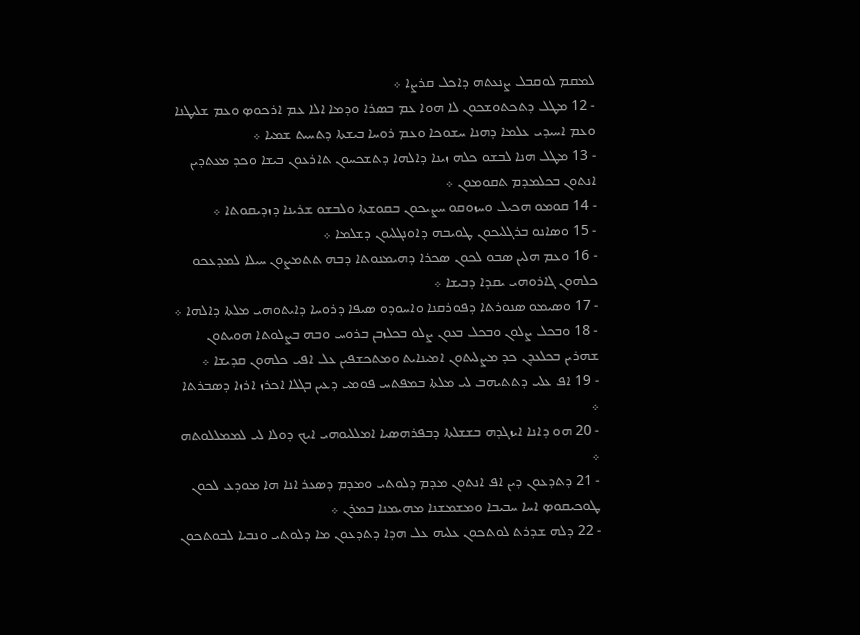ܠܡܩܡ ܠܘܩܒܠ ܨܢܥܬܗ ܕܐܟܠ ܩܪܨܐ ܀
- 12 ܡܛܠ ܕܬܟܬܘܫܟܘܢ ܠܐ ܗܘܐ ܥܡ ܒܤܪܐ ܘܕܡܐ ܐܠܐ ܥܡ ܐܪܟܘܤ ܘܥܡ ܫܠܝܛܢܐ ܘܥܡ ܐܚܝܕܝ ܥܠܡܐ ܕܗܢܐ ܚܫܘܟܐ ܘܥܡ ܪܘܚܐ ܒܝܫܬܐ ܕܬܚܝܬ ܫܡܝܐ ܀
- 13 ܡܛܠ ܗܢܐ ܠܒܫܘ ܟܠܗ ܙܝܢܐ ܕܐܠܗܐ ܕܬܫܟܚܘܢ ܬܐܪܥܘܢ ܒܝܫܐ ܘܟܕ ܡܥܬܕܝܢ ܐܢܬܘܢ ܒܟܠܡܕܡ ܬܩܘܡܘܢ ܀
- 14 ܩܘܡܘ ܗܟܝܠ ܘܚܙܘܩܘ ܚܨܝܟܘܢ ܒܩܘܫܬܐ ܘܠܒܫܘ ܫܪܝܢܐ ܕܙܕܝܩܘܬܐ ܀
- 15 ܘܤܐܢܘ ܒܪܓܠܝܟܘܢ ܛܘܝܒܗ ܕܐܘܢܓܠܝܘܢ ܕܫܠܡܐ ܀
- 16 ܘܥܡ ܗܠܝܢ ܤܒܘ ܠܟܘܢ ܤܟܪܐ ܕܗܝܡܢܘܬܐ ܕܒܗ ܬܬܡܨܘܢ ܚܝܠܐ ܠܡܕܥܟܘ ܟܠܗܘܢ ܓܐܪܘܗܝ ܝܩܕܐ ܕܒܝܫܐ ܀
- 17 ܘܤܝܡܘ ܤܢܘܪܬܐ ܕܦܘܪܩܢܐ ܘܐܚܘܕܘ ܤܝܦܐ ܕܪܘܚܐ ܕܐܝܬܘܗܝ ܡܠܬܐ ܕܐܠܗܐ ܀
- 18 ܘܒܟܠ ܨܠܘܢ ܘܒܟܠ ܒܥܘܢ ܨܠܘ ܒܟܠܙܒܢ ܒܪܘܚ ܘܒܗ ܒܨܠܘܬܐ ܗܘܝܬܘܢ ܫܗܪܝܢ ܒܟܠܥܕܢ ܟܕ ܡܨܠܝܬܘܢ ܐܡܝܢܐܝܬ ܘܡܬܟܫܦܝܢ ܥܠ ܐܦܝ ܟܠܗܘܢ ܩܕܝܫܐ ܀
- 19 ܐܦ ܥܠܝ ܕܬܬܝܗܒ ܠܝ ܡܠܬܐ ܒܡܦܬܚ ܦܘܡܝ ܕܥܝܢ ܒܓܠܐ ܐܟܪܙ ܐܪܙܐ ܕܤܒܪܬܐ ܀
- 20 ܗܘ ܕܐܢܐ ܐܝܙܓܕܗ ܒܫܫܠܬܐ ܕܒܦܪܗܤܝܐ ܐܡܠܠܝܘܗܝ ܐܝܟ ܕܘܠܐ ܠܝ ܠܡܡܠܠܘܬܗ ܀
- 21 ܕܬܕܥܘܢ ܕܝܢ ܐܦ ܐܢܬܘܢ ܡܕܡ ܕܠܘܬܝ ܘܡܕܡ ܕܤܥܪ ܐܢܐ ܗܐ ܡܘܕܥ ܠܟܘܢ ܛܘܟܝܩܘܤ ܐܚܐ ܚܒܝܒܐ ܘܡܫܡܫܢܐ ܡܗܝܡܢܐ ܒܡܪܢ ܀
- 22 ܕܠܗ ܫܕܪܬ ܠܘܬܟܘܢ ܥܠܝܗ ܥܠ ܗܕܐ ܕܬܕܥܘܢ ܡܐ ܕܠܘܬܝ ܘܢܒܝܐ ܠܒܘܬܟܘܢ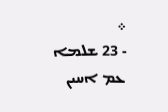܀
- 23 ܫܠܡܐ ܥܡ ܐܚܝܢ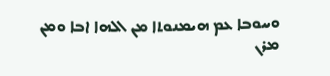ܘܚܘܒܐ ܥܡ ܗܝܡܢܘܬܐ ܡܢ ܐܠܗܐ ܐܒܐ ܘܡܢ ܡܪܢ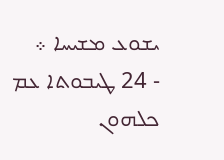ܝܫܘܥ ܡܫܝܚܐ ܀
- 24 ܛܝܒܘܬܐ ܥܡ ܟܠܗܘܢ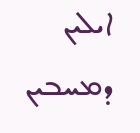ܐܝܠܝܢ ܕܡܚܒܝܢ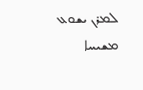ܠܡܪܢ ܝܫܘܥ ܡܫܝܚܐ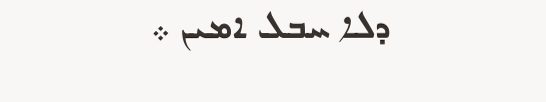ܕܠܐ ܚܒܠ ܐܡܝܢ ܀